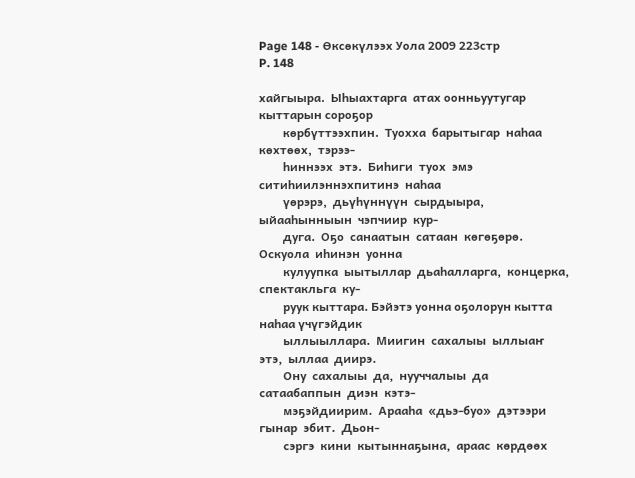Page 148 - Өксөкүлээх Уола 2009 223стр
P. 148

хайгыыра.  Ыһыахтарга  атах оонньуутугар кыттарын сороҕор
        көрбүттээхпин.  Туохха  барытыгар  наһаа  көхтөөх,  тэрээ-
        һиннээх  этэ.  Биһиги  туох  эмэ  ситиһиилэннэхпитинэ  наһаа
        үөрэрэ,  дьүһүннүүн  сырдыыра,  ыйааһынныын  чэпчиир  кур-
        дуга.  Оҕо  санаатын  сатаан  көгөҕөрө.  Оскуола  иһинэн  уонна
        кулуупка  ыытыллар  дьаһалларга,  концерка,  спектакльга  ку-
        руук кыттара. Бэйэтэ уонна оҕолорун кытта наһаа үчүгэйдик
        ыллыыллара.  Миигин  сахалыы  ыллыаҥ  этэ,  ыллаа  диирэ.
        Ону  сахалыы  да,  нууччалыы  да  сатаабаппын  диэн  кэтэ-
        мэҕэйдиирим.  Арааһа  «дьэ-буо»  дэтээри  гынар  эбит.  Дьон-
        сэргэ  кини  кытыннаҕына,  араас  көрдөөх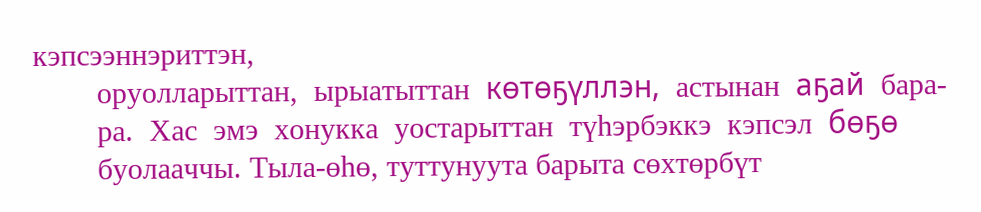кэпсээннэриттэн,
        оруолларыттан,  ырыатыттан  көтөҕүллэн,  астынан  аҕай  бара-
        ра.  Хас  эмэ  хонукка  уостарыттан  түһэрбэккэ  кэпсэл  бөҕө
        буолааччы. Тыла-өһө, туттунуута барыта сөхтөрбүт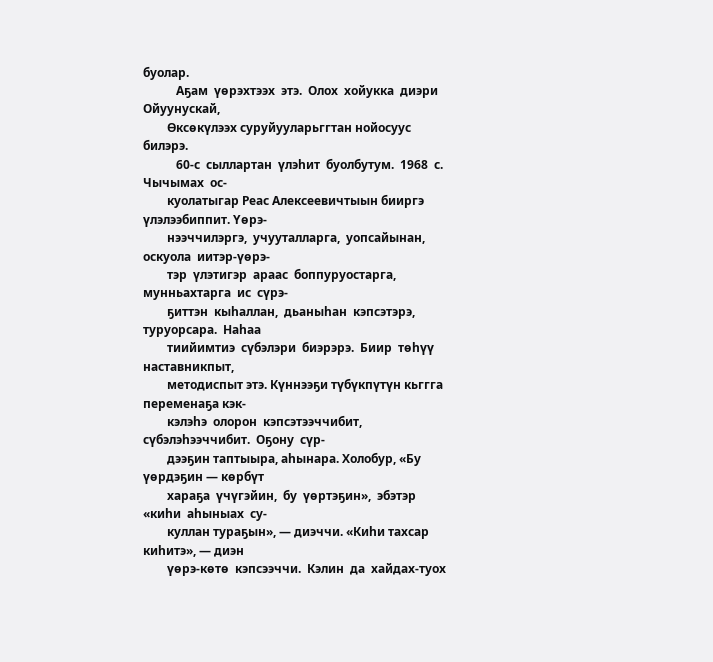буолар.
           Аҕам  үөрэхтээх  этэ.  Олох  хойукка  диэри  Ойуунускай,
        Өксөкүлээх суруйууларьггтан нойосуус билэрэ.
           60-с  сыллартан  үлэһит  буолбутум.  1968  с.  Чычымах  ос-
        куолатыгар Реас Алексеевичтыын бииргэ үлэлээбиппит. Үөрэ-
        нээччилэргэ,  учууталларга,  уопсайынан,  оскуола  иитэр-үөрэ-
        тэр  үлэтигэр  араас  боппуруостарга,  мунньахтарга  ис  сүрэ-
        ҕиттэн  кыһаллан,  дьаныһан  кэпсэтэрэ,  туруорсара.  Наһаа
        тиийимтиэ  сүбэлэри  биэрэрэ.  Биир  төһүү  наставникпыт,
        методиспыт этэ. Күннээҕи түбүкпүтүн кьггга переменаҕа кэк-
        кэлэһэ  олорон  кэпсэтээччибит,  сүбэлэһээччибит.  Оҕону  сүр-
        дээҕин таптыыра, аһынара. Холобур, «Бу үөрдэҕин — көрбүт
        хараҕа  үчүгэйин,  бу  үөртэҕин»,  эбэтэр  «киһи  аһыныах  су-
        куллан тураҕын», — диэччи. «Киһи тахсар киһитэ», — диэн
        үөрэ-көтө  кэпсээччи.  Кэлин  да  хайдах-туох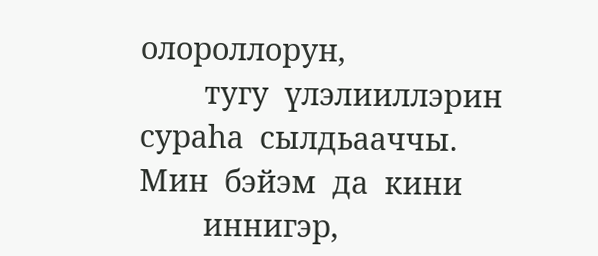олороллорун,
        тугу  үлэлииллэрин  сураһа  сылдьааччы.  Мин  бэйэм  да  кини
        иннигэр,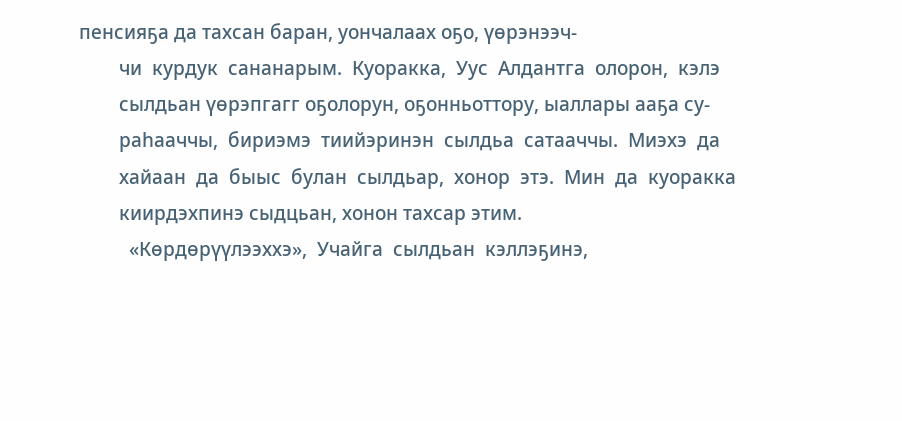пенсияҕа да тахсан баран, уончалаах оҕо, үөрэнээч-
        чи  курдук  сананарым.  Куоракка,  Уус  Алдантга  олорон,  кэлэ
        сылдьан үөрэпгагг оҕолорун, оҕонньоттору, ыаллары ааҕа су-
        раһааччы,  бириэмэ  тиийэринэн  сылдьа  сатааччы.  Миэхэ  да
        хайаан  да  быыс  булан  сылдьар,  хонор  этэ.  Мин  да  куоракка
        киирдэхпинэ сыдцьан, хонон тахсар этим.
          «Көрдөрүүлээххэ»,  Учайга  сылдьан  кэллэҕинэ,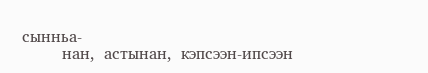сынньа-
        нан,  астынан,  кэпсээн-ипсээн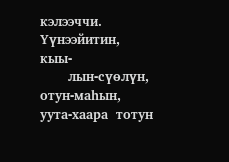кэлээччи.  Үүнээйитин,  кыы-
       лын-сүөлүн,  отун-маһын,  уута-хаара  тотун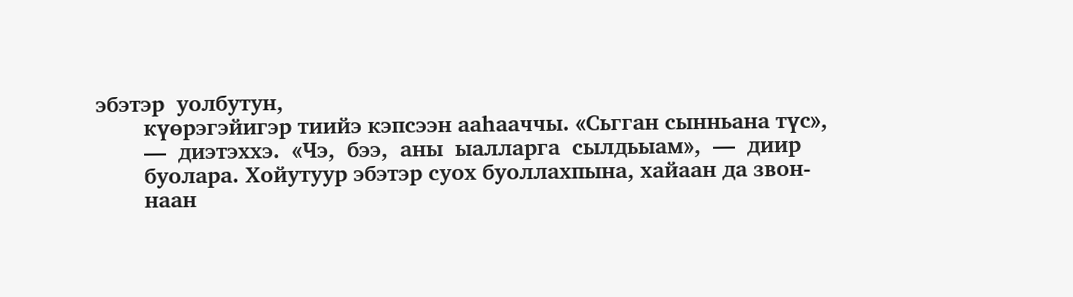эбэтэр  уолбутун,
        күөрэгэйигэр тиийэ кэпсээн ааһааччы. «Сьгган сынньана түс»,
        —  диэтэххэ.  «Чэ,  бээ,  аны  ыалларга  сылдьыам»,  —  диир
        буолара. Хойутуур эбэтэр суох буоллахпына, хайаан да звон-
        наан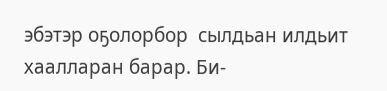эбэтэр оҕолорбор  сылдьан илдьит хаалларан барар. Би-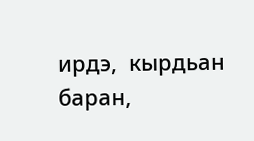ирдэ,  кырдьан  баран,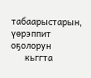табаарыстарын,  үөрэппит  оҕолорун
       кьггта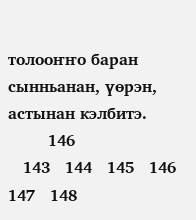толооҥҥо баран сынньанан, үөрэн, астынан кэлбитэ.
        146
   143   144   145   146   147   148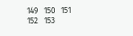149   150   151   152   153